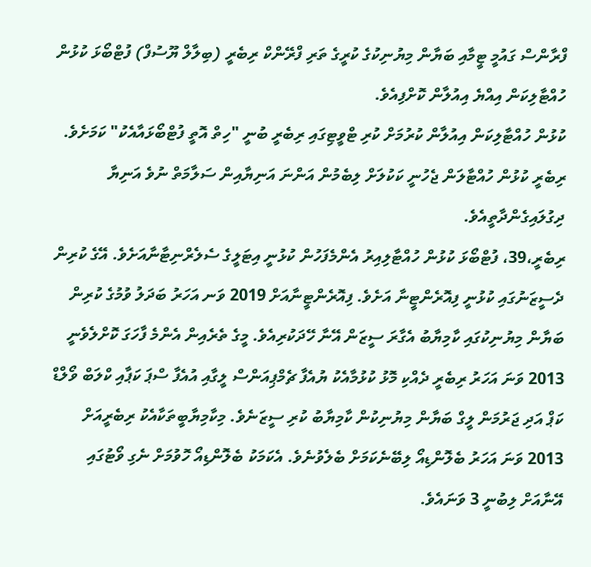ފްރާންސް ގައުމީ ޓީމާއި ބަޔާން މިޔުނިކުގެ ކުރީގެ ތަރި ފްރޭންކް ރިބެރީ (ބިލާލް ޔޫސުފް) ފުޓްބޯޅަ ކުޅުން ހުއްޓާލިކަން އިއްޔެ އިއުލާން ކޮށްފިއެވެ.
ކުޅުން ހުއްޓާލިކަން އިއުލާން ކުރުމަށް ކުރި ޓްވީޓިގައި ރިބެރީ ބުނީ "ހިތް އޮތީ ފުޓްބޯޅައާއެކު" ކަމަށެވެ. ރިބެރީ ކުޅުން ހުއްޓާލަން ޖެހުނީ ކަކުލަށް ލިބެމުން އަންނަ އަނިޔާއިން ސަލާމަތް ނުވެ އަނިޔާ ދިގުލައިގެންދާތީއެވެ.
ރިބެރީ،39، ފުޓްބޯޅަ ކުޅުން ހުއްޓާލިއިރު އެންމެފަހުން ކުޅުނީ އިޓަލީގެ ސެލެރްނިޓާނާއަށެވެ. އޭގެ ކުރިން ދެސީޒަނުގައި ކުޅުނީ ފިއޮރެންޓީނާ އަށެވެ. ފިއޮރެންޓީނާއަށް 2019 ވަނ އަހަރު ބަދަލު ވުމުގެ ކުރިން ބަޔާން މިޔުނިކުގައި ކާމިޔާބު އެގާރަ ސީޒަން އޭނާ ހޭދަކުރިއެވެ. މީގެ ތެރެއިން އެންމެ ފާހަގަ ކޮށްލެވެނީ 2013 ވަނަ އަހަރު ރިބެރީ ދެއްކި މޮޅު ކުޅުމާއެކު ޔުއެފާ ޗެމްޕިއަންސް ލީގާއި އުއެފާ ސްޕަ ކަޕާއި ކްލަބް ވޯލްޑް ކަޕް އަދި ޖަރުމަން ލީގް ބަޔާން މިޔުނިކުން ކާމިޔާބު ކުރި ސީޒަނެވެ. މިކާމިޔާބީތަކާއެކު ރިބެރީއަށް 2013 ވަނަ އަހަރު ބެލޮންޑިއޯ ލިބޭނެކަމަށް ބެލެވުނެވެ. އެކަމަކު ބެލޮންޑިއޯ ހޮވުމަށް ނެގި ވޯޓުގައި އޭނާއަށް ލިބުނީ 3 ވަނައެވެ.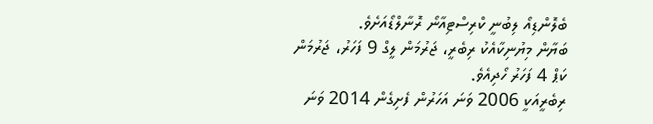ބެލޮންޑިއޯ ލިބުނީ ކްރިސްޓިއާނޯ ރޮނާލްޑޯއަށެވެ.
ބަޔާން މިޔުނިކާއެކު ރިބެރީ، ޖަރުމަން ލީގް 9 ފަހަރު، ޖަރުމަން ކަޕް 4 ފަހަރު ހޯދިއެވެ.
ރިބެރީއަކީ 2006 ވަނަ އަހަރުން ފެށިގެން 2014 ވަނަ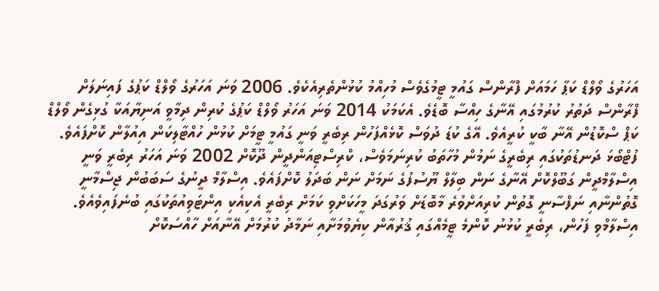އަހަރުގެ ވޯލްޑް ކަޕާ ހަމައަށް ފްރާންސް ގައުމީ ޓީމުގެވެސް މުހިއްމު ކުޅުންތެރިއެކެވެ. 2006 ވަނަ އަހަރުގެ ވޯލްޑް ކަޕުގެ ފައިނަލަށް ފްރާންސް ދަތުރު ކުރުމުގައި އޭނާގެ ހިއްސާ ބޮޑެވެ. އެކަމަކު 2014 ވަނަ އަހަރު ވޯލްޑް ކަޕުގެ ކުރިން ދިމާވީ އަނިޔާއަކާ ގުޅިގެން ވޯލްޑް ކަޕް ސްކޮޑުން އޭނާ ބާކީ ކުރީއެވެ. އޭގެ ކުޑަ ދުވަސް ކޮޅެއްފަހުން ރިބެރީ ވަނީ ގައުމީ ޓީމަށް ކުޅުން ހުއްޓާލިކަން އިއުލާން ކޮށްފައެވެ.
ފުޓްބޯޅަ ދަނޑުތަކުގައި ރިބެރީގެ ނަމުން މުހާތަބު ކުރިނަމަވެސް، ކްރިސްޓިއަންދީން ދޫކޮށް 2002 ވަނަ އަހަރު ރިބެރީ ވަނީ އިސްލާމްދީން ގަބޫލްކޮށް އޭނާގެ ނަން ބިލާލް ޔޫސުފުގެ ނަމަށް ނަން ބަދަލު ކޮށްފައެވެ. އިސްލާމް ދީނުގެ ސަބަބުން ޖިސްމާނީ ގޮތުންނާއި ނަފްސާނީ ގޮތުން ކުރިއަށްވުރެ މާބޮޑަށް ވަރުގަދަ މީހަކަށްވި ކަމަށް ރިބެރީ އެކިއެކި އިންޓަވިއުތަކުގައި ބުނެފައިވެއެވެ. އިސްލާމްވި ފަހުން، ރިބެރީ ކުޅުނު ކޮންމެ ޓީމެއްގައި ޤުރުއާން ކިޔެވުމަށާއި ނަމާދު ކުރުމަށް އޭނާއަށް ހާއްސަކޮށް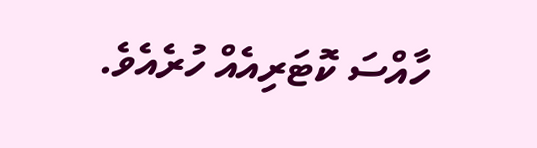ހާއްސަ ކޮޓަރިއެއް ހުރެއެވެ.